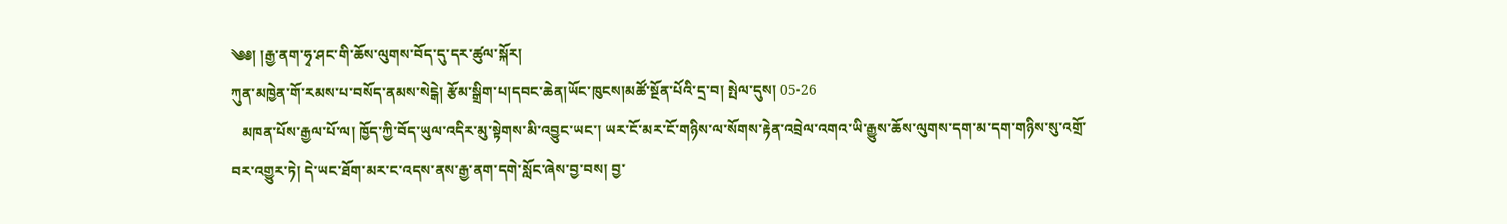༄༅། །རྒྱ་ནག་ཧྭ་ཤང་གི་ཆོས་ལུགས་བོད་དུ་དར་ཚུལ་སྐོར།
ཀུན་མཁྱེན་གོ་རམས་པ་བསོད་ནམས་སེངྒེ། རྩོམ་སྒྲིག་པ།དབང་ཆེན།ཡོང་ཁུངས།མཚོ་སྔོན་པོའི་དྲ་བ། སྤེལ་དུས། 05-26
   མཁན་པོས་རྒྱལ་པོ་ལ། ཁྱོད་ཀྱི་བོད་ཡུལ་འདིར་མུ་སྟེགས་མི་འབྱུང་ཡང་། ཡར་ངོ་མར་ངོ་གཉིས་ལ་སོགས་རྟེན་འབྲེལ་འགའ་ཡི་རྒྱུས་ཆོས་ལུགས་དག་མ་དག་གཉིས་སུ་འགྲོ་བར་འགྱུར་ཏེ། དེ་ཡང་ཐོག་མར་ང་འདས་ནས་རྒྱ་ནག་དགེ་སློང་ཞེས་བྱ་བས། བྱ་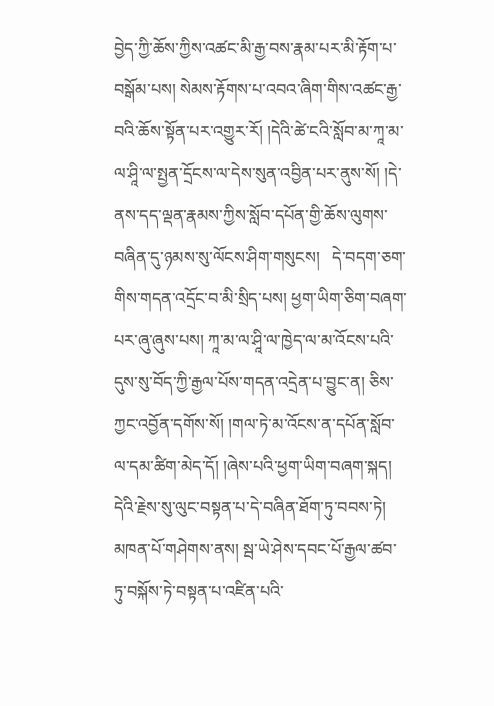བྱེད་ཀྱི་ཆོས་ཀྱིས་འཚང་མི་རྒྱ་བས་རྣམ་པར་མི་རྟོག་པ་བསྒོམ་པས། སེམས་རྟོགས་པ་འབའ་ཞིག་གིས་འཚང་རྒྱ་བའི་ཆོས་སྟོན་པར་འགྱུར་རོ། །དེའི་ཚེ་ངའི་སློབ་མ་ཀཱ་མ་ལ་ཤཱི་ལ་སྤྱན་དྲོངས་ལ་དེས་སུན་འབྱིན་པར་ནུས་སོ། །དེ་ནས་དད་ལྡན་རྣམས་ཀྱིས་སློབ་དཔོན་གྱི་ཆོས་ལུགས་བཞིན་དུ་ཉམས་སུ་ལོངས་ཤིག་གསུངས།   དེ་བདག་ཅག་གིས་གདན་འདྲོང་བ་མི་སྲིད་པས། ཕྱག་ཡིག་ཅིག་བཞག་པར་ཞུ་ཞུས་པས། ཀཱ་མ་ལ་ཤཱི་ལ་ཁྱེད་ལ་མ་འོངས་པའི་དུས་སུ་བོད་ཀྱི་རྒྱལ་པོས་གདན་འདྲེན་པ་བྱུང་ན། ཅིས་ཀྱང་འབྱོན་དགོས་སོ། །གལ་ཏེ་མ་འོངས་ན་དཔོན་སློབ་ལ་དམ་ཚིག་མེད་དོ། །ཞེས་པའི་ཕྱག་ཡིག་བཞག་སྐད།  དེའི་རྗེས་སུ་ལུང་བསྟན་པ་དེ་བཞིན་ཐོག་ཏུ་བབས་ཏེ། མཁན་པོ་གཤེགས་ནས། སྦ་ཡེ་ཤེས་དབང་པོ་རྒྱལ་ཚབ་ཏུ་བསྐོས་ཏེ་བསྟན་པ་འཛིན་པའི་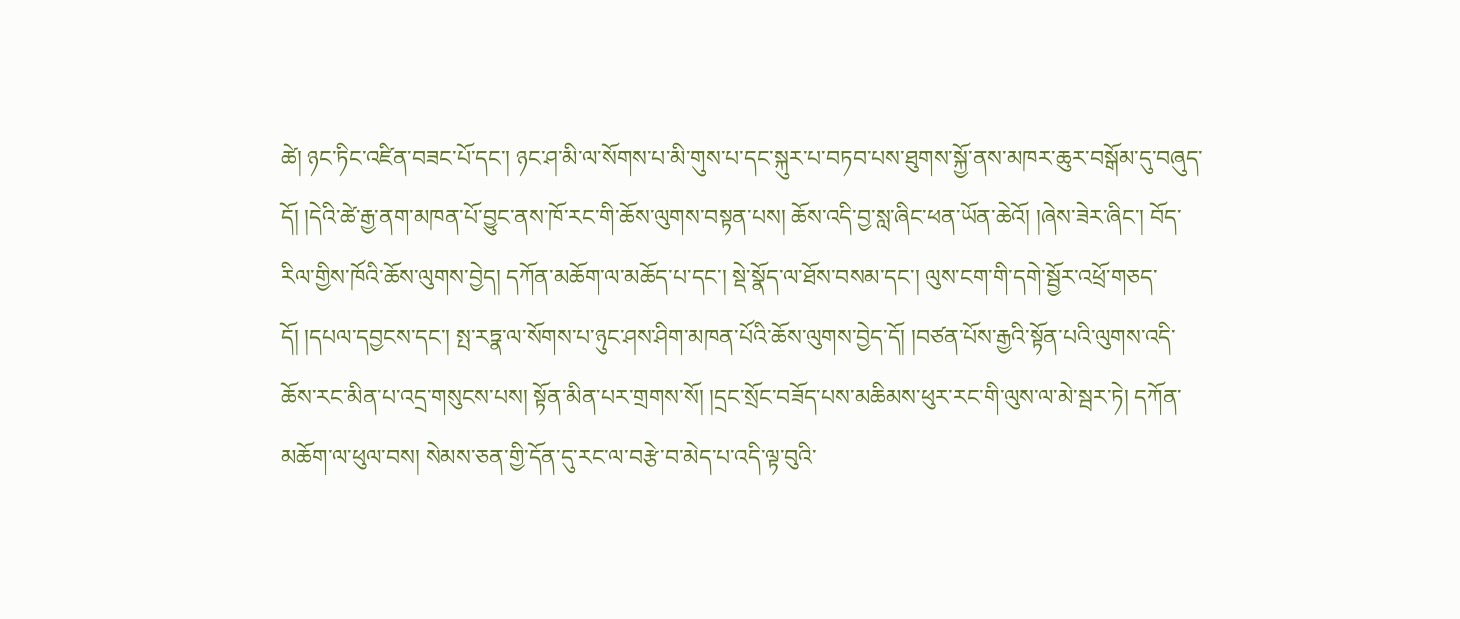ཚེ། ཉང་ཏིང་འཛིན་བཟང་པོ་དང་། ཉང་ཤ་མི་ལ་སོགས་པ་མི་གུས་པ་དང་སྐུར་པ་བཏབ་པས་ཐུགས་སྐྱོ་ནས་མཁར་ཆུར་བསྒོམ་དུ་བཞུད་དོ། །དེའི་ཚེ་རྒྱ་ནག་མཁན་པོ་བྱུང་ནས་ཁོ་རང་གི་ཆོས་ལུགས་བསྟན་པས། ཆོས་འདི་བྱ་སླ་ཞིང་ཕན་ཡོན་ཆེའོ། །ཞེས་ཟེར་ཞིང་། བོད་རིལ་གྱིས་ཁོའི་ཆོས་ལུགས་བྱེད། དཀོན་མཆོག་ལ་མཆོད་པ་དང་། སྡེ་སྣོད་ལ་ཐོས་བསམ་དང་། ལུས་ངག་གི་དགེ་སྦྱོར་འཕྲོ་གཅད་དོ། །དཔལ་དབྱངས་དང་། སྤ་རཏྣ་ལ་སོགས་པ་ཉུང་ཤས་ཤིག་མཁན་པོའི་ཆོས་ལུགས་བྱེད་དོ། །བཙན་པོས་རྒྱའི་སྟོན་པའི་ལུགས་འདི་ཆོས་རང་མིན་པ་འདྲ་གསུངས་པས། སྟོན་མིན་པར་གྲགས་སོ། །དྲང་སྲོང་བཟོད་པས་མཆིམས་ཕུར་རང་གི་ལུས་ལ་མེ་སྦར་ཏེ། དཀོན་མཆོག་ལ་ཕུལ་བས། སེམས་ཅན་གྱི་དོན་དུ་རང་ལ་བརྩེ་བ་མེད་པ་འདི་ལྟ་བུའི་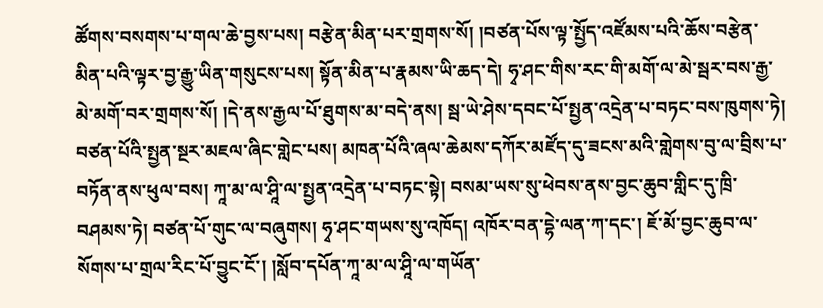ཚོགས་བསགས་པ་གལ་ཆེ་བྱས་པས། བརྩེན་མིན་པར་གྲགས་སོ། །བཙན་པོས་ལྟ་སྤྱོད་འཛོམས་པའི་ཆོས་བརྩེན་མིན་པའི་ལྟར་བྱ་རྒྱུ་ཡིན་གསུངས་པས། སྟོན་མིན་པ་རྣམས་ཡི་ཆད་དེ། ཧྭ་ཤང་གིས་རང་གི་མགོ་ལ་མེ་སྦར་བས་རྒྱ་མེ་མགོ་བར་གྲགས་སོ། །དེ་ནས་རྒྱལ་པོ་ཐུགས་མ་བདེ་ནས། སྦ་ཡེ་ཤེས་དབང་པོ་སྤྱན་འདྲེན་པ་བཏང་བས་ཁུགས་ཏེ། བཙན་པོའི་སྤྱན་སྔར་མཇལ་ཞིང་གླེང་པས། མཁན་པོའི་ཞལ་ཆེམས་དཀོར་མཛོད་དུ་ཟངས་མའི་གླེགས་བུ་ལ་བྲིས་པ་བཏོན་ནས་ཕུལ་བས། ཀཱ་མ་ལ་ཤཱི་ལ་སྤྱན་འདྲེན་པ་བཏང་སྟེ། བསམ་ཡས་སུ་ཕེབས་ནས་བྱང་ཆུབ་གླིང་དུ་ཁྲི་བཤམས་ཏེ། བཙན་པོ་གུང་ལ་བཞུགས། ཧྭ་ཤང་གཡས་སུ་འཁོད། འཁོར་བན་དྷེ་ལན་ཀ་དང་། ཇོ་མོ་བྱང་ཆུབ་ལ་སོགས་པ་གྲལ་རིང་པོ་བྱུང་ངོ་། །སློབ་དཔོན་ཀཱ་མ་ལ་ཤཱི་ལ་གཡོན་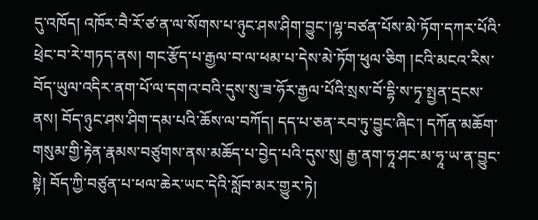དུ་འཁོད། འཁོར་བཻ་རོ་ཙ་ན་ལ་སོགས་པ་ཉུང་ཤས་ཤིག་བྱུང་།ལྷ་བཙན་པོས་མེ་ཏོག་དཀར་པོའི་ཕྲེང་བ་རེ་གཏད་ནས། གང་རྩོད་པ་རྒྱལ་བ་ལ་ཕམ་པ་དེས་མེ་ཏོག་ཕུལ་ཅིག །ངའི་མངའ་རིས་བོད་ཡུལ་འདིར་ནག་པོ་ལ་དགའ་བའི་དུས་སུ་ཟ་ཧོར་རྒྱལ་པོའི་སྲས་བོ་དྷི་ས་ཏྭ་སྤྱན་དྲངས་ནས། བོད་ཉུང་ཤས་ཤིག་དམ་པའི་ཆོས་ལ་བཀོད། དད་པ་ཅན་རབ་ཏུ་བྱུང་ཞིང་། དཀོན་མཆོག་གསུམ་གྱི་རྟེན་རྣམས་བཙུགས་ནས་མཆོད་པ་བྱེད་པའི་དུས་སུ། རྒྱ་ནག་ཧཱ་ཤང་མ་ཧཱ་ཡ་ན་བྱུང་སྟེ། བོད་ཀྱི་བཙུན་པ་ཕལ་ཆེར་ཡང་དེའི་སློབ་མར་གྱུར་ཏེ།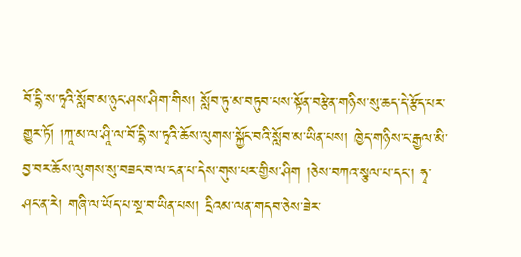བོ་དྷི་ས་ཏྭའི་སློབ་མ་ཉུང་ཤས་ཤིག་གིས། སློབ་ཏུ་མ་བཏུབ་པས་སྟོན་བརྩེན་གཉིས་སུ་ཆད་དེ་རྩོད་པར་གྱུར་ཏོ། །ཀཱ་མ་ལ་ཤཱི་ལ་བོ་དྷི་ས་ཏྭའི་ཆོས་ལུགས་སྐྱོང་བའི་སློབ་མ་ཡིན་པས། ཁྱེད་གཉིས་ང་རྒྱལ་མི་བྱ་བར་ཆོས་ལུགས་སུ་བཟང་བ་ལ་ངན་པ་དེས་གུས་པར་གྱིས་ཤིག །ཅེས་བཀའ་སྩལ་པ་དང་། ཧྭ་ཤང་ན་རེ། གཞི་ལ་ཡོད་པ་སྔ་བ་ཡིན་པས། དྲིའམ་ལན་གདབ་ཅེས་ཟེར་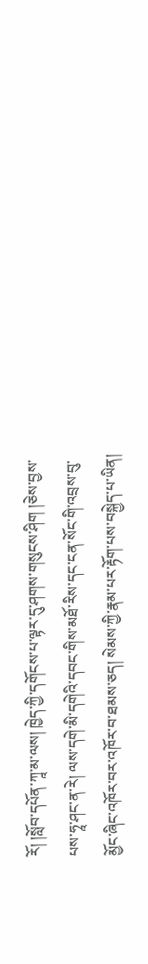རོ། །སློབ་དཔོན་ཀཱ་མ་ལས། ཁྱེད་ཀྱི་དགོངས་པ་ལྟར་དུ་ཤགས་གསུངས་ཤིག །ཅེས་བྱས་པས་ཧཱ་ཤང་ན་རེ། ལས་དགེ་མི་དགེའི་དབང་གིས་མཐོ་རིས་དང་ངན་སོང་གི་འབྲས་བུ་མྱོང་ཞིང་འཁོར་བར་འཁོར་བ་ཐམས་ཅད། སེམས་ཀྱི་རྣམ་པར་རྟོག་པས་བསྐྱེད་པ་ཡིན།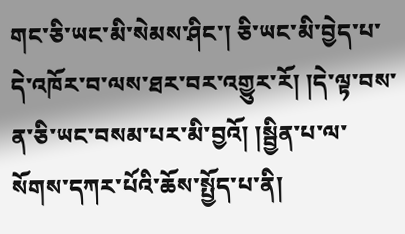གང་ཅི་ཡང་མི་སེམས་ཤིང་། ཅི་ཡང་མི་བྱེད་པ་དེ་འཁོར་བ་ལས་ཐར་བར་འགྱུར་རོ། །དེ་ལྟ་བས་ན་ཅི་ཡང་བསམ་པར་མི་བྱའོ། །སྦྱིན་པ་ལ་སོགས་དཀར་པོའི་ཆོས་སྤྱོད་པ་ནི།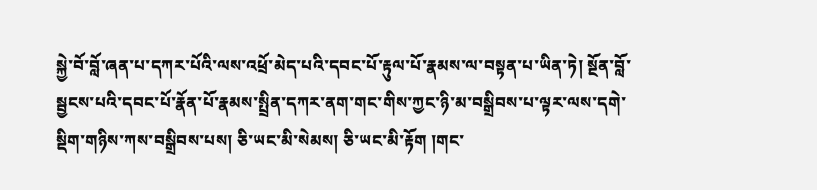སྐྱེ་བོ་བློ་ཞན་པ་དཀར་པོའི་ལས་འཕྲོ་མེད་པའི་དབང་པོ་རྟུལ་པོ་རྣམས་ལ་བསྟན་པ་ཡིན་ཏེ། སྔོན་བློ་སྦྱངས་པའི་དབང་པོ་རྣོན་པོ་རྣམས་སྤྲིན་དཀར་ནག་གང་གིས་ཀྱང་ཉི་མ་བསྒྲིབས་པ་ལྟར་ལས་དགེ་སྡིག་གཉིས་ཀས་བསྒྲིབས་པས། ཅི་ཡང་མི་སེམས། ཅི་ཡང་མི་རྟོག །གང་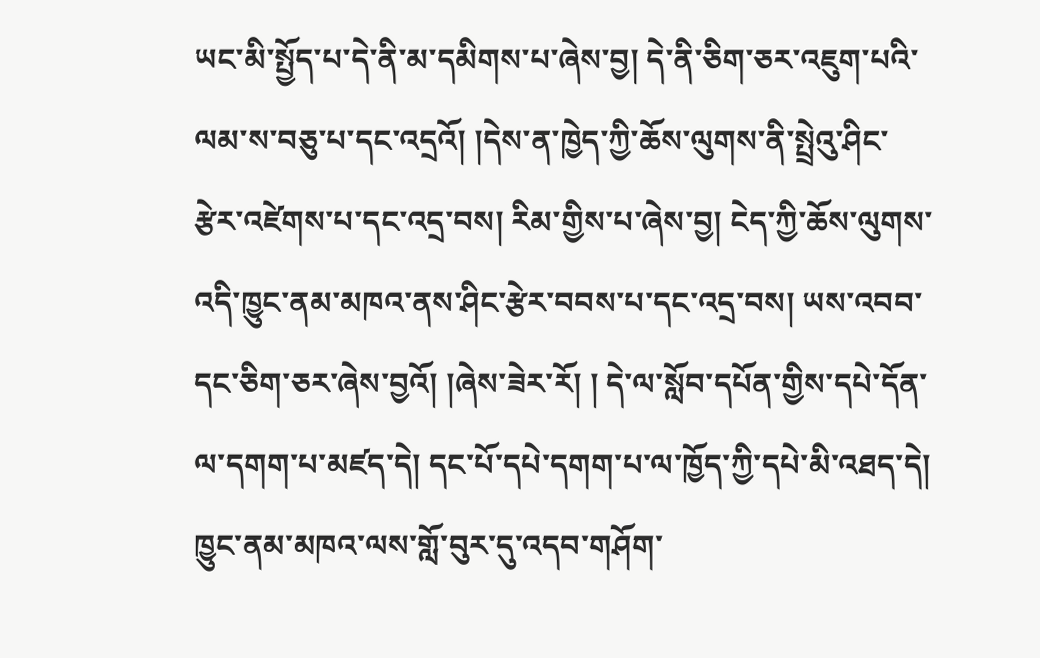ཡང་མི་སྤྱོད་པ་དེ་ནི་མ་དམིགས་པ་ཞེས་བྱ། དེ་ནི་ཅིག་ཅར་འཇུག་པའི་ལམ་ས་བཅུ་པ་དང་འདྲའོ། །དེས་ན་ཁྱེད་ཀྱི་ཆོས་ལུགས་ནི་སྤྲེའུ་ཤིང་རྩེར་འཛེགས་པ་དང་འདྲ་བས། རིམ་གྱིས་པ་ཞེས་བྱ། ངེད་ཀྱི་ཆོས་ལུགས་འདི་ཁྱུང་ནམ་མཁའ་ནས་ཤིང་རྩེར་བབས་པ་དང་འདྲ་བས། ཡས་འབབ་དང་ཅིག་ཅར་ཞེས་བྱའོ། །ཞེས་ཟེར་རོ། ། དེ་ལ་སློབ་དཔོན་གྱིས་དཔེ་དོན་ལ་དགག་པ་མཛད་དེ། དང་པོ་དཔེ་དགག་པ་ལ་ཁྱོད་ཀྱི་དཔེ་མི་འཐད་དེ། ཁྱུང་ནམ་མཁའ་ལས་གློ་བུར་དུ་འདབ་གཤོག་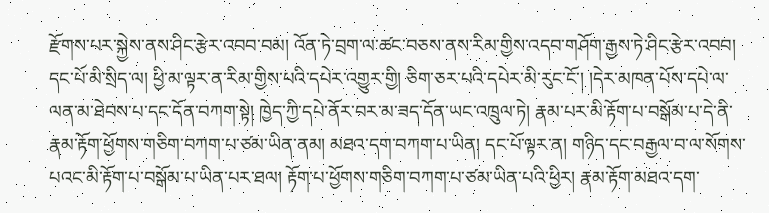རྫོགས་པར་སྐྱེས་ནས་ཤིང་རྩེར་འབབ་བམ། འོན་ཏེ་བྲག་ལ་ཚང་བཅས་ནས་རིམ་གྱིས་འདབ་གཤོག་རྒྱས་ཏེ་ཤིང་རྩེར་འབབ། དང་པོ་མི་སྲིད་ལ། ཕྱི་མ་ལྟར་ན་རིམ་གྱིས་པའི་དཔེར་འགྱུར་གྱི། ཅིག་ཅར་པའི་དཔེར་མི་རུང་ངོ་། །དེར་མཁན་པོས་དཔེ་ལ་ལན་མ་ཐེབས་པ་དང་དོན་བཀག་སྟེ། ཁྱེད་ཀྱི་དཔེ་ནོར་བར་མ་ཟད་དོན་ཡང་འཁྲུལ་ཏེ། རྣམ་པར་མི་རྟོག་པ་བསྒོམ་པ་དེ་ནི་རྣམ་རྟོག་ཕྱོགས་གཅིག་བཀག་པ་ཙམ་ཡིན་ནམ། མཐའ་དག་བཀག་པ་ཡིན། དང་པོ་ལྟར་ན། གཉིད་དང་བརྒྱལ་བ་ལ་སོགས་པའང་མི་རྟོག་པ་བསྒོམ་པ་ཡིན་པར་ཐལ། རྟོག་པ་ཕྱོགས་གཅིག་བཀག་པ་ཙམ་ཡིན་པའི་ཕྱིར། རྣམ་རྟོག་མཐའ་དག་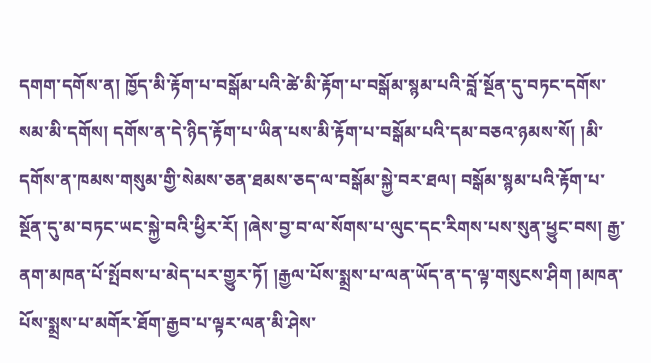དགག་དགོས་ན། ཁྱོད་མི་རྟོག་པ་བསྒོམ་པའི་ཚེ་མི་རྟོག་པ་བསྒོམ་སྙམ་པའི་བློ་སྔོན་དུ་བཏང་དགོས་སམ་མི་དགོས། དགོས་ན་དེ་ཉིད་རྟོག་པ་ཡིན་པས་མི་རྟོག་པ་བསྒོམ་པའི་དམ་བཅའ་ཉམས་སོ། །མི་དགོས་ན་ཁམས་གསུམ་གྱི་སེམས་ཅན་ཐམས་ཅད་ལ་བསྒོམ་སྐྱེ་བར་ཐལ། བསྒོམ་སྙམ་པའི་རྟོག་པ་སྔོན་དུ་མ་བཏང་ཡང་སྐྱེ་བའི་ཕྱིར་རོ། །ཞེས་བྱ་བ་ལ་སོགས་པ་ལུང་དང་རིགས་པས་སུན་ཕྱུང་བས། རྒྱ་ནག་མཁན་པོ་སྤོབས་པ་མེད་པར་གྱུར་ཏོ། །རྒྱལ་པོས་སྨྲས་པ་ལན་ཡོད་ན་ད་ལྟ་གསུངས་ཤིག །མཁན་པོས་སྨྲས་པ་མགོར་ཐོག་རྒྱབ་པ་ལྟར་ལན་མི་ཤེས་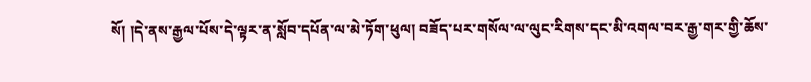སོ། །དེ་ནས་རྒྱལ་པོས་དེ་ལྟར་ན་སློབ་དཔོན་ལ་མེ་ཏོག་ཕུལ། བཟོད་པར་གསོལ་ལ་ལུང་རིགས་དང་མི་འགལ་བར་རྒྱ་གར་གྱི་ཆོས་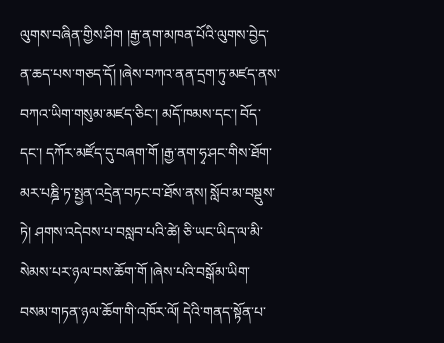ལུགས་བཞིན་གྱིས་ཤིག །རྒྱ་ནག་མཁན་པོའི་ལུགས་བྱེད་ན་ཆད་པས་གཅད་དོ། །ཞེས་བཀའ་ནན་དྲག་ཏུ་མཛད་ནས་བཀའ་ཡིག་གསུམ་མཛད་ཅིང་། མདོ་ཁམས་དང་། བོད་དང་། དཀོར་མཛོད་དུ་བཞག་གོ །རྒྱ་ནག་ཧྭ་ཤང་གིས་ཐོག་མར་པཎྜི་ཏ་སྤྱན་འདྲེན་བཏང་བ་ཐོས་ནས། སློབ་མ་བསྡུས་ཏེ། ཤགས་འདེབས་པ་བསླབ་པའི་ཚེ། ཅི་ཡང་ཡིད་ལ་མི་སེམས་པར་ཉལ་བས་ཆོག་གོ །ཞེས་པའི་བསྒོམ་ཡིག་བསམ་གཏན་ཉལ་ཆོག་གི་འཁོར་ལོ། དེའི་གནད་སྟོན་པ་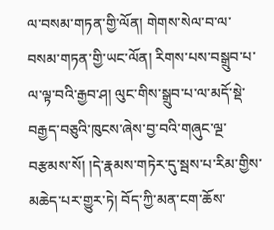ལ་བསམ་གཏན་གྱི་ལོན། གེགས་སེལ་བ་ལ་བསམ་གཏན་གྱི་ཡང་ལོན། རིགས་པས་བསྒྲུབ་པ་ལ་ལྟ་བའི་རྒྱབ་ཤ། ལུང་གིས་སྒྲུབ་པ་ལ་མདོ་སྡེ་བརྒྱད་བཅུའི་ཁུངས་ཞེས་བྱ་བའི་གཞུང་ལྔ་བརྩམས་སོ། །དེ་རྣམས་གཏེར་དུ་སྦས་པ་རིམ་གྱིས་མཆེད་པར་གྱུར་ཏེ། བོད་ཀྱི་མན་ངག་ཆོས་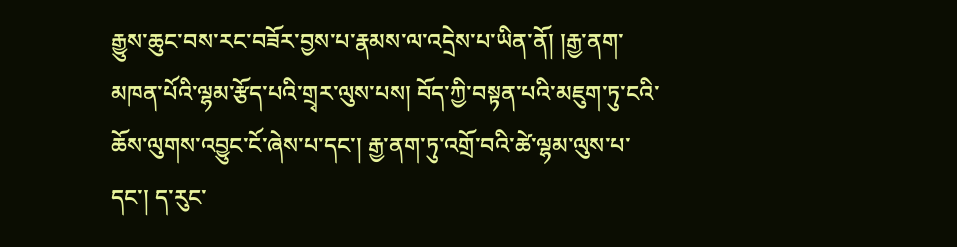རྒྱུས་ཆུང་བས་རང་བཟོར་བྱས་པ་རྣམས་ལ་འདྲེས་པ་ཡིན་ནོ། །རྒྱ་ནག་མཁན་པོའི་ལྷམ་རྩོད་པའི་གྲྭར་ལུས་པས། བོད་ཀྱི་བསྟན་པའི་མཇུག་ཏུ་ངའི་ཆོས་ལུགས་འབྱུང་ངོ་ཞེས་པ་དང་། རྒྱ་ནག་ཏུ་འགྲོ་བའི་ཚེ་ལྷམ་ལུས་པ་དང་། ད་རུང་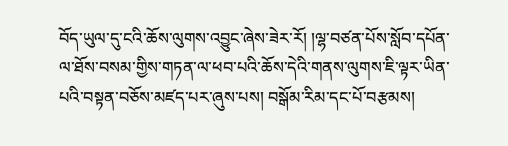བོད་ཡུལ་དུ་ངའི་ཆོས་ལུགས་འབྱུང་ཞེས་ཟེར་རོ། །ལྷ་བཙན་པོས་སློབ་དཔོན་ལ་ཐོས་བསམ་གྱིས་གཏན་ལ་ཕབ་པའི་ཆོས་དེའི་གནས་ལུགས་ཇི་ལྟར་ཡིན་པའི་བསྟན་བཅོས་མཛད་པར་ཞུས་པས། བསྒོམ་རིམ་དང་པོ་བརྩམས།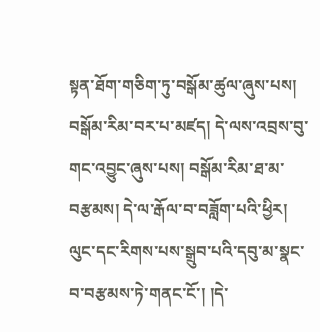སྟན་ཐོག་གཅིག་ཏུ་བསྒོམ་ཚུལ་ཞུས་པས། བསྒོམ་རིམ་བར་པ་མཛད། དེ་ལས་འབྲས་བུ་གང་འབྱུང་ཞུས་པས། བསྒོམ་རིམ་ཐ་མ་བརྩམས། དེ་ལ་རྒོལ་བ་བཟློག་པའི་ཕྱིར། ལུང་དང་རིགས་པས་སྒྲུབ་པའི་དབུ་མ་སྣང་བ་བརྩམས་ཏེ་གནང་ངོ་། །དེ་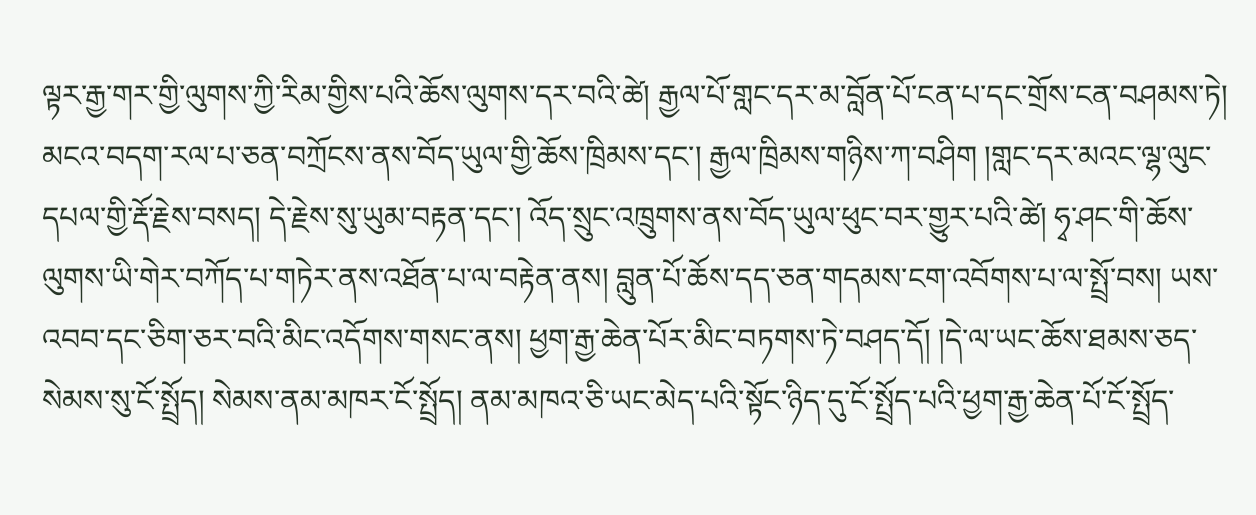ལྟར་རྒྱ་གར་གྱི་ལུགས་ཀྱི་རིམ་གྱིས་པའི་ཆོས་ལུགས་དར་བའི་ཚེ། རྒྱལ་པོ་གླང་དར་མ་བློན་པོ་ངན་པ་དང་གྲོས་ངན་བཤམས་ཏེ། མངའ་བདག་རལ་པ་ཅན་བཀྲོངས་ནས་བོད་ཡུལ་གྱི་ཆོས་ཁྲིམས་དང་། རྒྱལ་ཁྲིམས་གཉིས་ཀ་བཤིག །གླང་དར་མའང་ལྷ་ལུང་དཔལ་གྱི་རྡོ་རྗེས་བསད། དེ་རྗེས་སུ་ཡུམ་བརྟན་དང་། འོད་སྲུང་འཁྲུགས་ནས་བོད་ཡུལ་ཕུང་བར་གྱུར་པའི་ཚེ། ཧྭ་ཤང་གི་ཆོས་ལུགས་ཡི་གེར་བཀོད་པ་གཏེར་ནས་འཐོན་པ་ལ་བརྟེན་ནས། བླུན་པོ་ཆོས་དད་ཅན་གདམས་ངག་འབོགས་པ་ལ་སྤྲོ་བས། ཡས་འབབ་དང་ཅིག་ཅར་བའི་མིང་འདོགས་གསང་ནས། ཕྱག་རྒྱ་ཆེན་པོར་མིང་བཏགས་ཏེ་བཤད་དོ། །དེ་ལ་ཡང་ཆོས་ཐམས་ཅད་སེམས་སུ་ངོ་སྤྲོད། སེམས་ནམ་མཁར་ངོ་སྤྲོད། ནམ་མཁའ་ཅི་ཡང་མེད་པའི་སྟོང་ཉིད་དུ་ངོ་སྤྲོད་པའི་ཕྱག་རྒྱ་ཆེན་པོ་ངོ་སྤྲོད་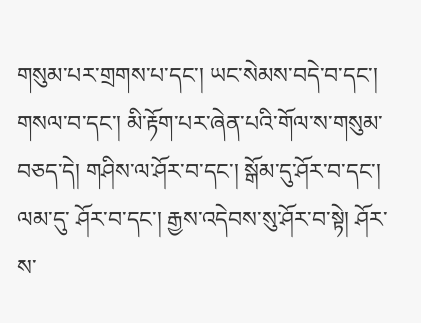གསུམ་པར་གྲགས་པ་དང་། ཡང་སེམས་བདེ་བ་དང་། གསལ་བ་དང་། མི་རྟོག་པར་ཞེན་པའི་གོལ་ས་གསུམ་བཅད་དེ། གཤིས་ལ་ཤོར་བ་དང་། སྒོམ་དུ་ཤོར་བ་དང་། ལམ་དུ་ ཤོར་བ་དང་། རྒྱས་འདེབས་སུ་ཤོར་བ་སྟེ། ཤོར་ས་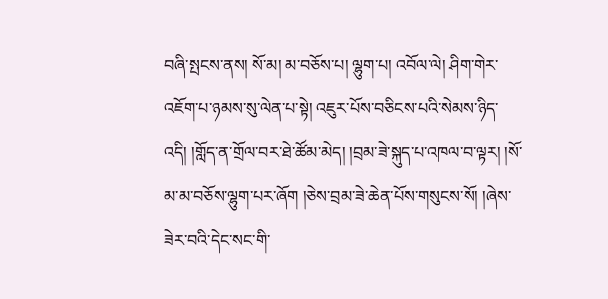བཞི་སྤངས་ནས། སོ་མ། མ་བཅོས་པ། ལྷུག་པ། འབོལ་ལེ། ཤིག་གེར་འཇོག་པ་ཉམས་སུ་ལེན་པ་སྟེ། འཇུར་པོས་བཅིངས་པའི་སེམས་ཉིད་འདི། །གློད་ན་གྲོལ་བར་ཐེ་ཚོམ་མེད། །བྲམ་ཟེ་སྐུད་པ་འཁལ་བ་ལྟར། །སོ་མ་མ་བཅོས་ལྷུག་པར་ཞོག །ཅེས་བྲམ་ཟེ་ཆེན་པོས་གསུངས་སོ། །ཞེས་ཟེར་བའི་དེང་སང་གི་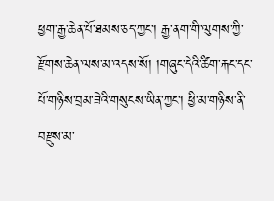ཕྱག་རྒྱ་ཆེན་པོ་ཐམས་ཅད་ཀྱང་། རྒྱ་ནག་གི་ལུགས་ཀྱི་རྫོགས་ཆེན་ལས་མ་འདས་སོ། །གཞུང་དེའི་ཚིག་རྐང་དང་པོ་གཉིས་བྲམ་ཟེའི་གསུངས་ཡིན་ཀྱང་། ཕྱི་མ་གཉིས་ནི་བརྫུས་མ་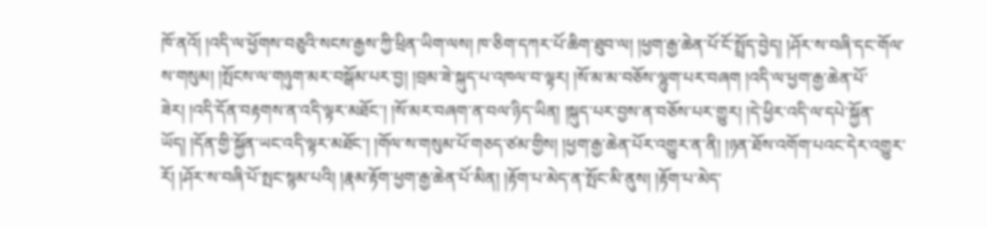ཁོ་ནའོ། །འདི་ལ་ཕྱོགས་བཅུའི་སངས་རྒྱས་ཀྱི་ཕྲིན་ཡིག་ལས། ཁ་ཅིག་དཀར་པོ་ཆིག་ཐུབ་ལ། །ཕྱག་རྒྱ་ཆེན་པོ་ངོ་སྤྲོད་བྱེད། །ཤོར་ས་བཞི་དང་གོལ་ས་གསུམ། །སྤོངས་ལ་གཉུག་མར་བསྒོམ་པར་བྱ། །བྲམ་ཟེ་སྐུད་པ་འཁལ་བ་ལྟར། །སོ་མ་མ་བཅོས་ལྷུག་པར་བཞག །འདི་ལ་ཕྱག་རྒྱ་ཆེན་པོ་ཟེར། །འདི་དོན་བརྟགས་ན་འདི་ལྟར་མཐོང་། །སོ་མར་བཞག་ན་བལ་ཉིད་ཡིན། །སྐུད་པར་བྱས་ན་བཅོས་པར་གྱུར། །དེ་ཕྱིར་འདི་ལ་དཔེ་སྐྱོན་ཡོད། །དོན་གྱི་སྐྱོན་ཡང་འདི་ལྟར་མཐོང་། །གོལ་ས་གསུམ་པོ་གཅད་ཙམ་གྱིས། །ཕྱག་རྒྱ་ཆེན་པོར་འགྱུར་ན་ནི། །ཉན་ཐོས་འགོག་པའང་དེར་འགྱུར་རོ། །ཤོར་ས་བཞི་པོ་སྤང་སྙམ་པའི། །རྣམ་རྟོག་ཕྱག་རྒྱ་ཆེན་པོ་མིན། །རྟོག་པ་མེད་ན་སྤོང་མི་ནུས། །རྟོག་པ་མེད་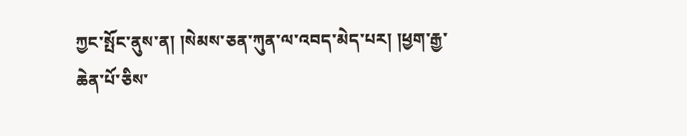ཀྱང་སྤོང་ནུས་ན། །སེམས་ཅན་ཀུན་ལ་འབད་མེད་པར། །ཕྱག་རྒྱ་ཆེན་པོ་ཅིས་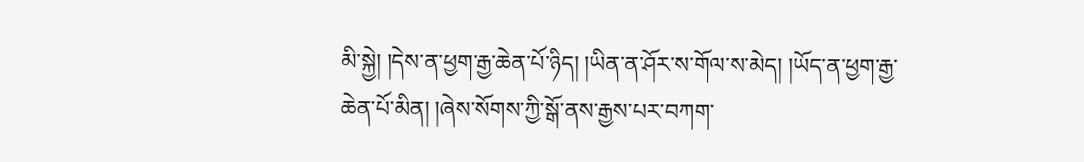མི་སྐྱེ། །དེས་ན་ཕྱག་རྒྱ་ཆེན་པོ་ཉིད། །ཡིན་ན་ཤོར་ས་གོལ་ས་མེད། །ཡོད་ན་ཕྱག་རྒྱ་ཆེན་པོ་མིན། །ཞེས་སོགས་ཀྱི་སྒོ་ནས་རྒྱས་པར་བཀག་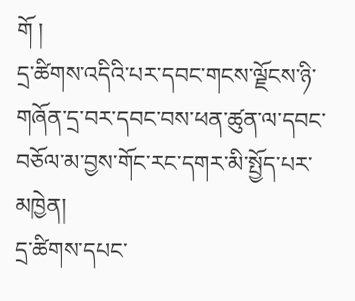གོ །
དྲ་ཚིགས་འདིའི་པར་དབང་གངས་ལྗོངས་ཉི་གཞོན་དྲ་བར་དབང་བས་ཕན་ཚུན་ལ་དབང་བཅོལ་མ་བྱས་གོང་རང་དགར་མི་སྤྱོད་པར་མཁྱེན།
དྲ་ཚིགས་དཔང་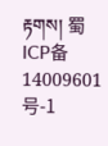རྟགས། 蜀ICP备14009601号-1